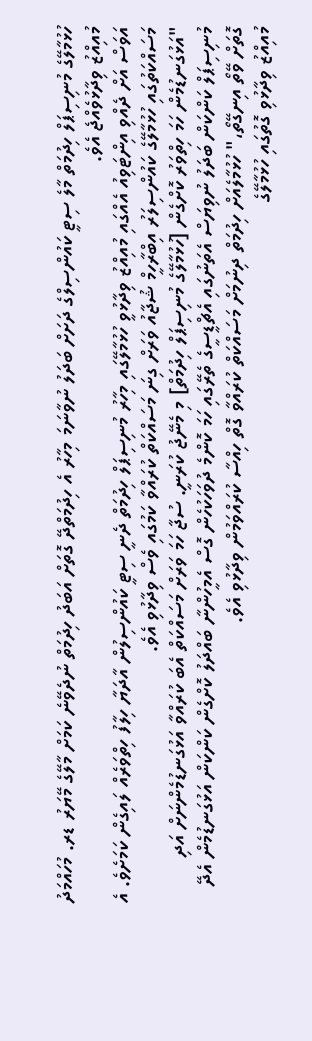ހުޅުމާލޭގެ މުނިސިޕަލް ހިދުމަތް މާލެ ސިޓީ ކައުންސިލްގެ ދަށަށް ބަދަލު ނުވާނަމަ މިހާރު އެ ހިދުމަތްދޭ ގޮތަށް އަބަދު ހިދުމަތް ނުދެވޭނެ ކަމަށް މާލޭގެ މޭޔަރު ޑރ. މުހައްމަދު މުއިއްޒު ވިދާޅުވެއްޖެ އެވެ.
އަވަސް އަށް ދެއްވި އިންޓަވިއު އެއްގައި މުއިއްޒު ވިދާޅުވީ ހުޅުމާލޭގައި މިހާރު މުނިސިޕަލް ހިދުމަތް ދެނީ ސިޓީ ކައުންސިލުން އާދަޔާ ހިލާފު ހިތްވަރެއް ލައިގެން ކަމަށެވެ. އެ މަސައްކަތުގައި ހުޅުމާލޭގެ ކައުންސިލަރު އިބްރާހީމް ޝުޖާއު ވަރަށް ގިނަ މަސައްކަތް ކުރައްވާ ކަމުގައި ވެސް ވިދާޅުވި އެވެ.
"އަޅުގަނޑުމެން ހަމަ ހިތްވަރު ކޮށްގެން [ހުޅުމާލޭގެ މުނިސިޕަލް ހިދުމަތް] މި މެނޭޖު ކުރަނީ. ސުޖާ ހަމަ ވަރަށް މަސައްކަތް އެބަ ކުރައްވާ އަޅުގަނޑުމެންނަށް އަދި މުނިސިޕަލް ކަންކަން ބަދަލު ނުވިޔަސް އެތަނުގައި އެޗްޑީސީގެ ތެރޭގައި ހަމަ ކޮންމެ ދުވަހަކުހެން ގޮސް އެމީހުންނާ ބައްދަލު ކޮށްގެން ކަންކަން އަޅުގަނޑުމެން އެދޭ ގޮތަށް ވޭތޯ އިނގޭތޯ،" ހުޅުމާލެއަށް ހިދުމަތް ދިނުމަށް މަސައްކަތް ކުރައްވާ ގޮތް ހިއްސާ ކުރައްވަމުން ވިދާޅުވި އެވެ.
މުއިއްޒު ވިދާޅުވި ގޮތުގައި ހުޅުމާލޭގެ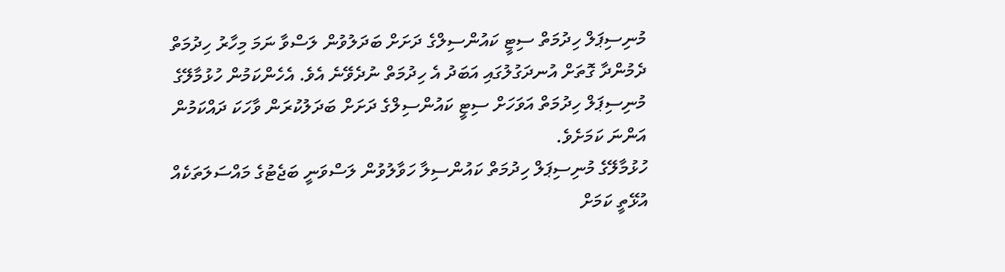މުނިސިޕަލް ހިދުމަތް ސިޓީ ކައުންސިލްގެ ދަށަށް ބަދަލުވުން ލަސްވާ ނަމަ މިހާރު ހިދުމަތް ދެމުންދާ ގޮތަށް އުނދަގުލުގައި އަބަދު އެ ހިދުމަތް ނުދެވޭނެ އެވެ. އެހެންކަމުން ހުޅުމާލޭގެ މުނިސިޕަލް ހިދުމަތް އަވަހަށް ސިޓީ ކައުންސިލްގެ ދަށަށް ބަދަލުކުރަން ވާހަކަ ދައްކަމުން އަންނަ ކަމަށެވެ.
ހުޅުމާލޭގެ މުނިސިޕަލް ހިދުމަތް ކައުންސިލާ ހަވާލުވުން ލަސްވަނީ ބަޖެޓުގެ މައްސަލަތަކެއް އުޅޭތީ ކަމަށް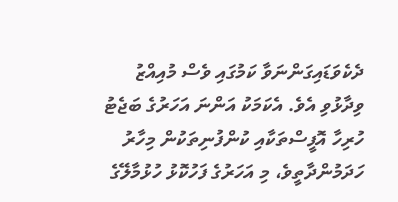ދެކެވަޑައިގަންނަވާ ކަމުގައި ވެސް މުއިއްޒު ވިދާޅުވި އެވެ. އެކަމަކު އަންނަ އަހަރުގެ ބަޖެޓު ހުރިހާ އޮފީސްތަކާއި ކުންފުނިތަކުން މިހާރު ހަދަމުންދާތީވެ، މި އަހަރުގެ ފަހުކޮޅު ހުޅުމާލޭގެ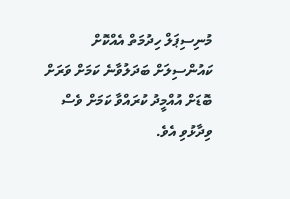މުނިސިޕަލް ހިދުމަތް އެއްކޮށް ކައުންސިލަށް ބަދަލުވާނެ ކަމަށް ވަރަށް ބޮޑަށް އުއްމީދު ކުރައްވާ ކަމަށް ވެސް ވިދާޅުވި އެވެ.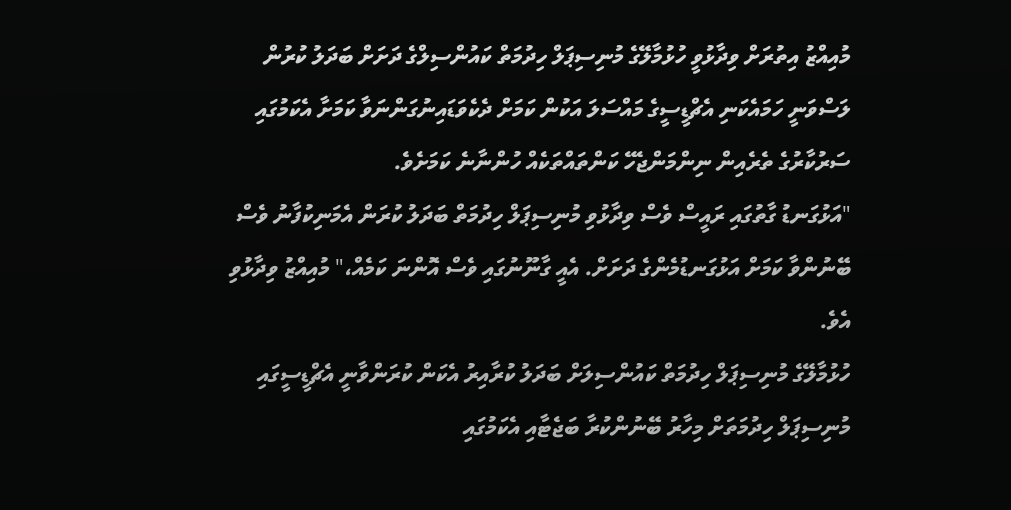މުއިއްޒު އިތުރަށް ވިދާޅުވީ ހުޅުމާލޭގެ މުނިސިޕަލް ހިދުމަތް ކައުންސިލްގެ ދަށަށް ބަދަލު ކުރުން ލަސްވަނީ ހަމައެކަނި އެޗްޑީސީގެ މައްސަލަ އަކުން ކަމަށް ދެކެވަޑައިނުގަންނަވާ ކަމަށާ އެކަމުގައި ސަރުކާރުގެ ތެރެއިން ނިންމަންޖެހޭ ކަންތައްތަކެއް ހުންނާނެ ކަމަށެވެ.
"އަޅުގަނޑު ގާތުގައި ރައީސް ވެސް ވިދާޅުވި މުނިސިޕަލް ހިދުމަތް ބަދަލު ކުރަން އެމަނިކުފާނު ވެސް ބޭނުންވާ ކަމަށް އަޅުގަނޑުމެންގެ ދަށަށް. އެއީ ގާނޫނުގައި ވެސް އޮންނަ ކަމެއް،" މުއިއްޒު ވިދާޅުވި އެވެ.
ހުޅުމާލޭގެ މުނިސިޕަލް ހިދުމަތް ކައުންސިލަށް ބަދަލު ކުރާއިރު އެކަން ކުރަންވާނީ އެޗްޑީސީގައި މުނިސިޕަލް ހިދުމަތަށް މިހާރު ބޭނުންކުރާ ބަޖެޓާއި އެކަމުގައި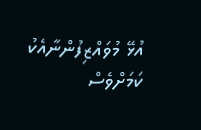އުޅޭ މުވައްޒިފުންނާއެކު ކަމަށްވެސް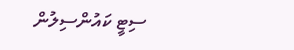ސިޓީ ކައުންސިލުން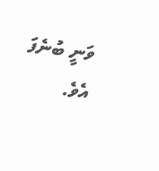ވަނީ ބުނެފަ އެވެ.